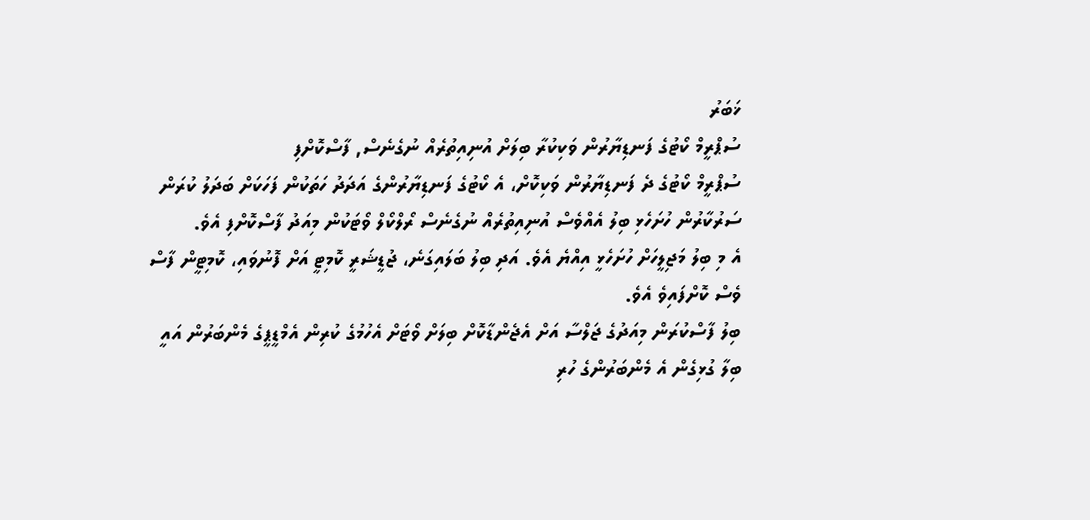ޚަބަރު
ސުޕްރީމް ކޯޓުގެ ފަނޑިޔާރުން ވަކިކުރާ ބިލަށް އުނިއިތުރެއް ނުގެނެސް, ފާސްކޮށްފި
ސުޕްރީމް ކޯޓުގެ ދެ ފަނޑިޔާރުން ވަކިކޮށް، އެ ކޯޓުގެ ފަނޑިޔާރުންގެ އަދަދު ހަތަކުން ފަހަކަށް ބަދަލު ކުރަން ސަރުކާރުން ހުށަހެޅި ބިލު އެއްވެސް އުނިއިތުރެއް ނުގެނެސް ރޯލްކޯލް ވޯޓަކުން މިއަދު ފާސްކޮށްފި އެވެ.
އެ މި ބިލު މަޖިލީހަށް ހުށަހެޅީ އިއްޔެ އެވެ. އަދި ބިލު ބަލައިގަނެ، ޖުޑީޝަރީ ކޮމިޓީ އަށް ފޮނުވައި، ކޮމިޓީން ފާސް ވެސް ކޮށްފައިވެ އެވެ.
ބިލު ފާސްކުރަން މިއަދުގެ ޖަލްސާ އަށް އެޖެންޑާކޮށް ބިލަށް ވޯޓަށް އެހުމުގެ ކުރިން އެމްޑީޕީގެ މެންބަރުން އައީ ބިލާ ގުޅިގެން އެ މެންބަރުންގެ ހުރި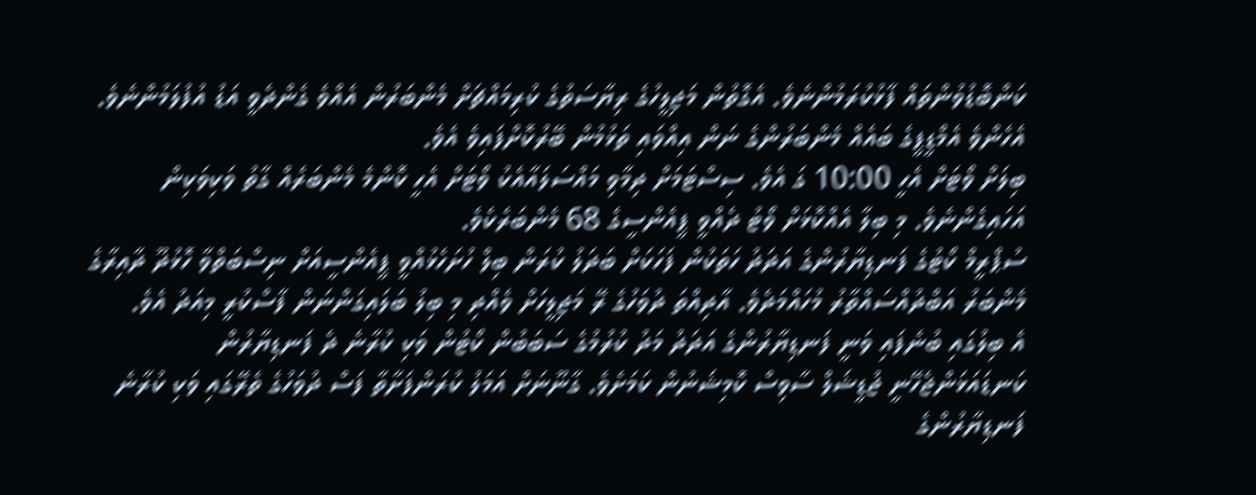ކަންބޮޑުވުންތައް ފާޅުކުރަމުންނެވެ. އެގޮތުން މަޖިލީހުގެ ރިޔާސަތުގެ ކުރިމައްޗަށް މެންބަރުން އެއްވެ ގެންދެވީ އަޑު އުފުލަމުންނެވެ. އެހެންވެ އެމްޑީޕީގެ ބައެއް މެންބަރުންގެ ނަން އިއްވައި ތަޅުމުން ބޭރުކޮށްފައިވެ އެވެ.
ބިލަށް ވޯޓަށް އެހީ 10:00 ގަ އެވެ. ސިސްޓަމަށް ދިމާވި މައްސަލައާއެކު ވޯޓަށް އެހީ ކޮންމެ މެންބަރެއް ގާތު ވަކިވަކިން އަހައިގެންނެވެ. މި ބިލާ އެއްކޮޅަށް ވޯޓު ދެއްވީ ޕީއެންސީގެ 68 މެންބަރެކެވެ.
ސުޕްރީމް ކޯޓުގެ ފަނޑިޔާރުންގެ އަދަދު ހަތަކުން ފަހަކަށް ބަދަލު ކުރަން ބިލް ހުށަހެޅުއްވީ ޕީއެންސީއަށް ނިސްބަތްވާ ހޮޅުދޫ ދާއިރާގެ މެންބަރު އަބްދުއްސައްތާރު މުހައްމަދެވެ. އާދިއްތަ ދުވަހުގެ ރޭ މަޖިލީހަށް ވެއްދި މި ބިލު ބަލައިގަންނަން ފާސްކުރީ މިއަދު އެވެ.
އެ ބިލުގައި ބުނެފައި ވަނީ ފަނޑިޔާރުންގެ އަދަދު މަދު ކުރުމުގެ ސަބަބުން ކޯޓުން ވަކި ކުރާނެ ދެ ފަނޑިޔާރުން ކަނޑައަޅަންޖެހޭނީ ޖުޑީޝަލް ސާވިސް ކޮމިޝަނުން ކަމަށެވެ. ގާނޫނަށް އަމަލު ކުރަންފަށާތާ ފަސް ދުވަހުގެ ތެރޭގައި ވަކި ކުރާނެ ފަނޑިޔާރުންގެ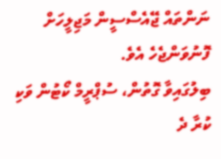ނަންތައް ޖޭއެސްސީން މަޖިލީހަށް ފޮނުވަންޖެހެ އެވެ.
ބިލުގައިވާ ގޮތުން، ސުޕްރީމް ކޯޓުން ވަކި ކުރާ ދެ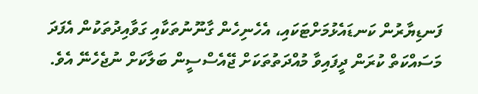ފަނޑިޔާރުން ކަނޑައެޅުމަށްޓަކައި، އެހެނިހެން ގާނޫނުތަކާއި ގަވާއިދުތަކުން އެފަދަ މަސައްކަތް ކުރަން ދީފައިވާ މުއްދަތުތަކަށް ޖޭއެސްސީން ބަލާކަށް ނުޖެހެނޭ އެވެ.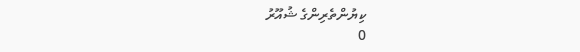ކިޔުންތެރިންގެ ޝުއޫރު
0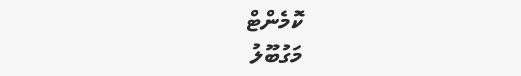ކޮމެންޓް
މަގުބޫލު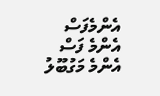އެންމެފަސް
އެންމެ ފަސް
އެންމެ މަގުބޫލު